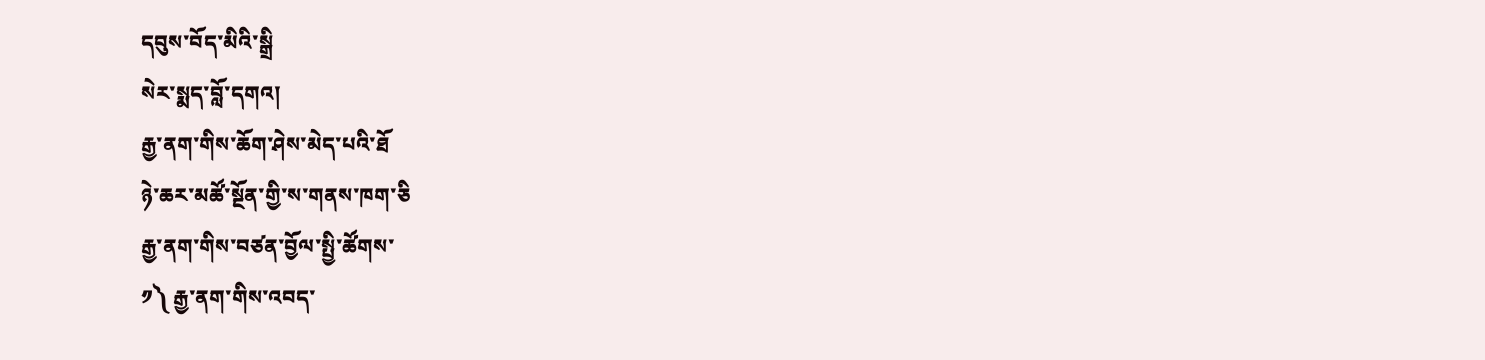དབུས་བོད་མིའི་སྒྲི
སེར་སྨད་བློ་དགའ།
རྒྱ་ནག་གིས་ཆོག་ཤེས་མེད་པའི་ཐོ
ཉེ་ཆར་མཚོ་སྔོན་གྱི་ས་གནས་ཁག་ཅི
རྒྱ་ནག་གིས་བཙན་བྱོལ་སྤྱི་ཚོགས་
༡༽ རྒྱ་ནག་གིས་འབད་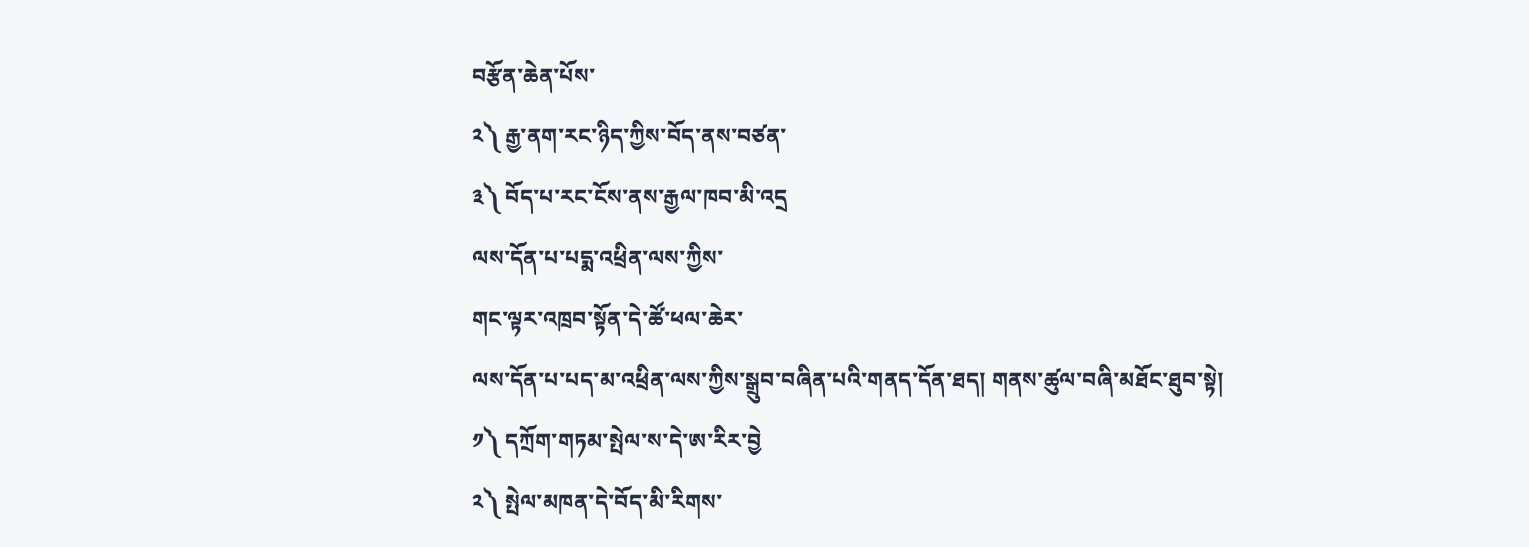བརྩོན་ཆེན་པོས་
༢༽ རྒྱ་ནག་རང་ཉིད་ཀྱིས་བོད་ནས་བཙན་
༣༽ བོད་པ་རང་ངོས་ནས་རྒྱལ་ཁབ་མི་འདྲ
ལས་དོན་པ་པདྨ་འཕྲིན་ལས་ཀྱིས་
གང་ལྟར་འཁྲབ་སྟོན་དེ་ཚོ་ཕལ་ཆེར་
ལས་དོན་པ་པད་མ་འཕྲིན་ལས་ཀྱིས་སྒྲུབ་བཞིན་པའི་གནད་དོན་ཐད། གནས་ཚུལ་བཞི་མཐོང་ཐུབ་སྟེ།
༡༽ དཀྲོག་གཏམ་སྤེལ་ས་དེ་ཨ་རིར་བྱེ
༢༽ སྤེལ་མཁན་དེ་བོད་མི་རིགས་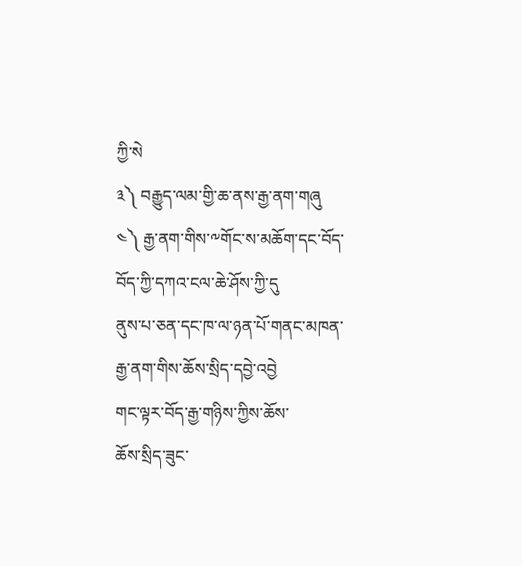ཀྱི་སེ
༣༽ བརྒྱུད་ལམ་གྱི་ཆ་ནས་རྒྱ་ནག་གཞུ
༤༽ རྒྱ་ནག་གིས་༸གོང་ས་མཆོག་དང་བོད་
བོད་ཀྱི་དཀའ་ངལ་ཆེ་ཤོས་ཀྱི་དུ
ནུས་པ་ཅན་དང་ཁ་ལ་ཉན་པོ་གནང་མཁན་
རྒྱ་ནག་གིས་ཆོས་སྲིད་དབྱེ་འབྱེ
གང་ལྟར་བོད་རྒྱ་གཉིས་ཀྱིས་ཆོས་
ཆོས་སྲིད་ཟུང་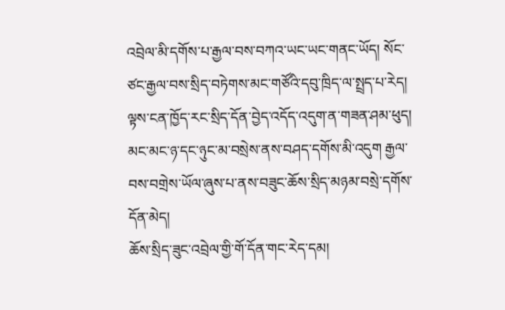འབྲེལ་མི་དགོས་པ་རྒྱལ་བས་བཀའ་ཡང་ཡང་གནང་ཡོད། སོང་ཙང་རྒྱལ་བས་སྲིད་བཏེགས་མང་གཙོའི་དབུ་ཁྲིད་ལ་སྤྲད་པ་རེད། ལྟས་ངན་ཁྱོད་རང་སྲིད་དོན་བྱེད་འདོད་འདུག་ན་གཟན་ཤམ་ཕུད། མང་མང་ཉ་དང་ཉུང་མ་བསྲེས་ནས་བཤད་དགོས་མི་འདུག རྒྱལ་བས་བགྲེས་ཡོལ་ཞུས་པ་ནས་བཟུང་ཆོས་སྲིད་མཉམ་བསྲེ་དགོས་དོན་མེད།
ཆོས་སྲིད་ཟུང་འབྲེལ་གྱི་གོ་དོན་གང་རེད་དམ།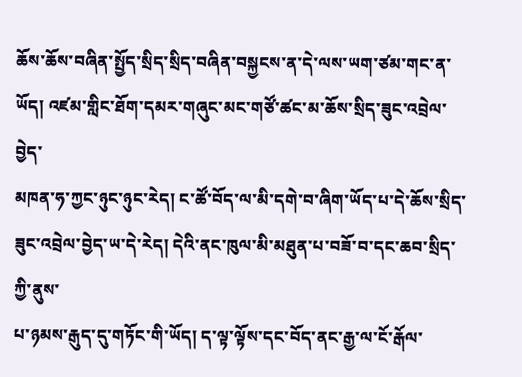ཆོས་ཆོས་བཞིན་སྤྱོད་སྲིད་སྲིད་བཞིན་བསྐྱངས་ན་དེ་ལས་ཡག་ཙམ་གང་ན་ཡོད། འཛམ་གླིང་ཐོག་དམར་གཞུང་མང་གཙོ་ཚང་མ་ཆོས་སྲིད་ཟུང་འབྲེལ་བྱེད་
མཁན་ཧ་ཀྱང་ཉུང་ཉུང་རེད། ང་ཚོ་བོད་ལ་མི་དགེ་བ་ཞིག་ཡོད་པ་དེ་ཆོས་སྲིད་ཟུང་འབྲེལ་བྱེད་ཡ་དེ་རེད། དེའི་ནང་ཁུལ་མི་མཐུན་པ་བཟོ་བ་དང་ཆབ་སྲིད་ཀྱི་ནུས་
པ་ཉམས་རྒུད་དུ་གཏོང་གི་ཡོད། ད་ལྟ་ལྟོས་དང་བོད་ནང་རྒྱ་ལ་ངོ་རྒོལ་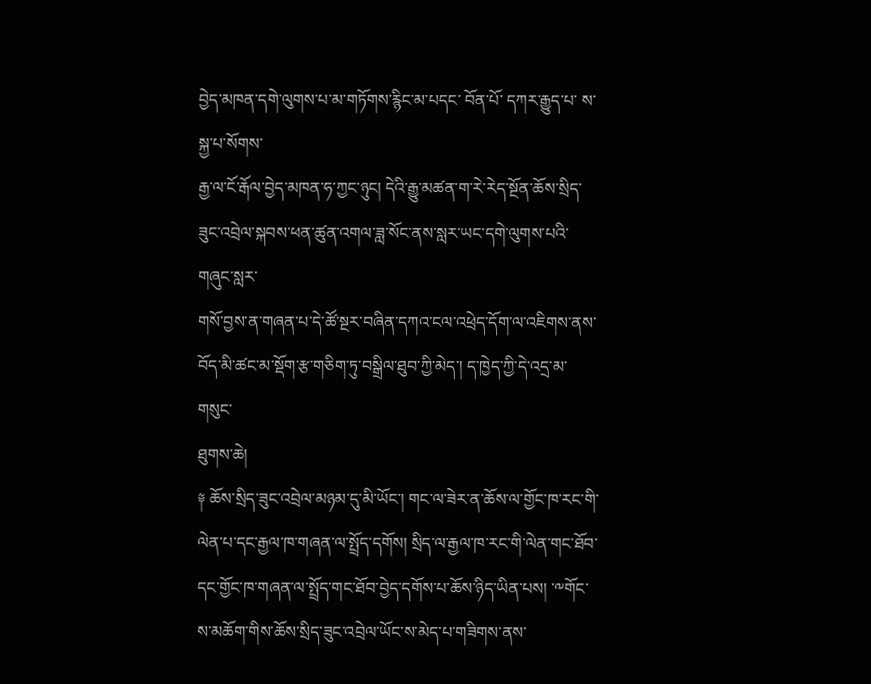བྱེད་མཁན་དགེ་ལུགས་པ་མ་གཏོགས་རྙིང་མ་པདང་ བོན་པོ་ དཀར་རྒྱུད་པ་ ས་སྐྱ་པ་སོགས་
རྒྱ་ལ་ངོ་རྒོལ་བྱེད་མཁན་ཧ་ཀྱང་ཉུང། དེའི་རྒྱུ་མཚན་ག་རེ་རེད་སྔོན་ཆོས་སྲིད་ཟུང་འབྲེལ་སྐབས་ཕན་ཚུན་འགལ་ཟླ་སོང་ནས་སླར་ཡང་དགེ་ལུགས་པའི་གཞུང་སླར་
གསོ་བྱས་ན་གཞན་པ་དེ་ཚོ་སྔར་བཞིན་དཀའ་ངལ་འཕྲེད་དོག་ལ་འཇིགས་ནས་བོད་མི་ཚང་མ་སྡོག་རྩ་གཅིག་ཏུ་བསྒྲིལ་ཐུབ་ཀྱི་མེད་། ད་ཁྱེད་ཀྱི་དེ་འདྲ་མ་གསུང་
ཐུགས་ཆེ།
༈ ཆོས་སྲིད་ཟུང་འབྲེལ་མཉམ་དུ་མི་ཡོང་། གང་ལ་ཟེར་ན་ཆོས་ལ་གྱོང་ཁ་རང་གི་ལེན་པ་དང་རྒྱལ་ཁ་གཞན་ལ་སྤྲོད་དགོས། སྲིད་ལ་རྒྱལ་ཁ་རང་གི་ལེན་གང་ཐོབ་དང་གྱོང་ཁ་གཞན་ལ་སྤྲོད་གང་ཐོབ་བྱེད་དགོས་པ་ཆོས་ཉིད་ཡིན་པས། ་༸གོང་ས་མཆོག་གིས་ཆོས་སྲིད་ཟུང་འབྲེལ་ཡོང་ས་མེད་པ་གཟིགས་ནས་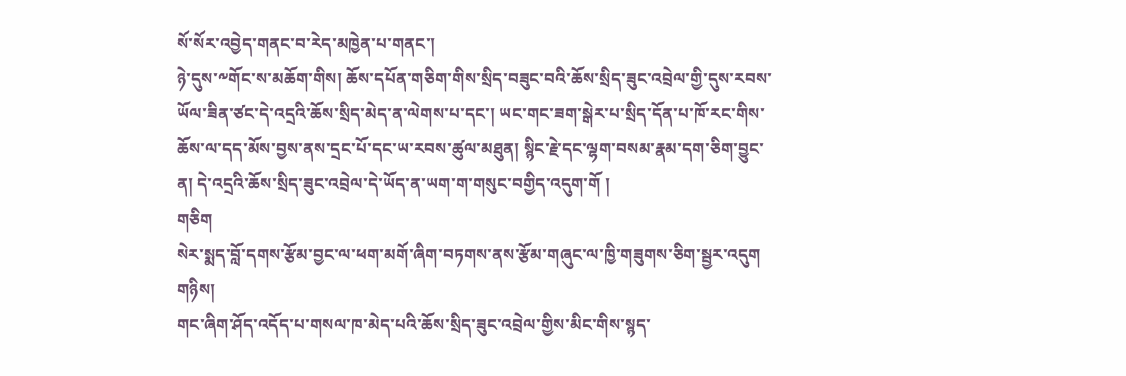སོ་སོར་འབྱེད་གནང་བ་རེད་མཁྱེན་པ་གནང་།
ཉེ་དུས་༸གོང་ས་མཆོག་གིས། ཆོས་དཔོན་གཅིག་གིས་སྲིད་བཟུང་བའི་ཆོས་སྲིད་ཟུང་འབྲེལ་གྱི་དུས་རབས་ཡོལ་ཟིན་ཙང་དེ་འདྲའི་ཆོས་སྲིད་མེད་ན་ལེགས་པ་དང་། ཡང་གང་ཟག་སྒེར་པ་སྲིད་དོན་པ་ཁོ་རང་གིས་ཆོས་ལ་དད་མོས་བྱས་ནས་དྲང་པོ་དང་ཡ་རབས་ཚུལ་མཐུན། སྙིང་རྗེ་དང་ལྷག་བསམ་རྣམ་དག་ཅིག་བྱུང་ན། དེ་འདྲའི་ཆོས་སྲིད་ཟུང་འབྲེལ་དེ་ཡོད་ན་ཡག་ག་གསུང་བགྱིད་འདུག་གོ །
གཅིག
སེར་སྨད་བློ་དགས་རྩོམ་བྱང་ལ་ཕག་མགོ་ཞིག་བཏགས་ནས་རྩོམ་གཞུང་ལ་ཁྱི་གཟུགས་ཅིག་སྦྱར་འདུག
གཉིས།
གང་ཞིག་ཤོད་འདོད་པ་གསལ་ཁ་མེད་པའི་ཆོས་སྲིད་ཟུང་འབྲེལ་གྱིས་མིང་གིས་སྙད་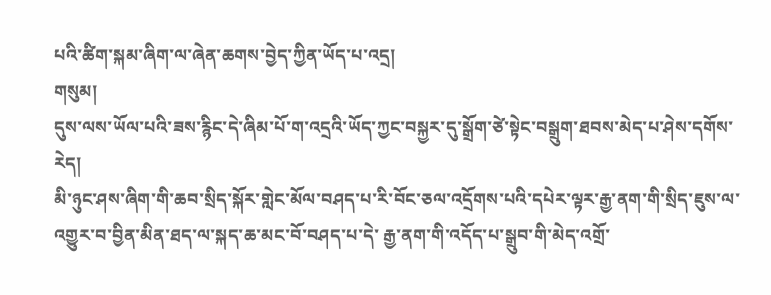པའི་ཚིག་སྐམ་ཞིག་ལ་ཞེན་ཆགས་བྱེད་ཀྱིན་ཡོད་པ་འདྲ།
གསུམ།
དུས་ལས་ཡོལ་པའི་ཟས་རྙིང་དེ་ཞིམ་པོ་ག་འདྲའི་ཡོད་ཀྱང་བསྐྱར་དུ་སྒྲོག་ཙེ་སྟེང་བསྒྲུག་ཐབས་མེད་པ་ཤེས་དགོས་རེད།
མི་ཉུང་ཤས་ཞིག་གི་ཆབ་སྲིད་སྐོར་གླེང་མོལ་བཤད་པ་རི་བོང་ཅལ་འདྲོགས་པའི་དཔེར་ལྟར་རྒྱ་ནག་གི་སྲིད་ཇུས་ལ་འགྱུར་བ་བྱིན་མིན་ཐད་ལ་སྐད་ཆ་མང་བོ་བཤད་པ་དེ་ རྒྱ་ནག་གི་འདོད་པ་སྒྲུབ་གི་མེད་འགྲོ་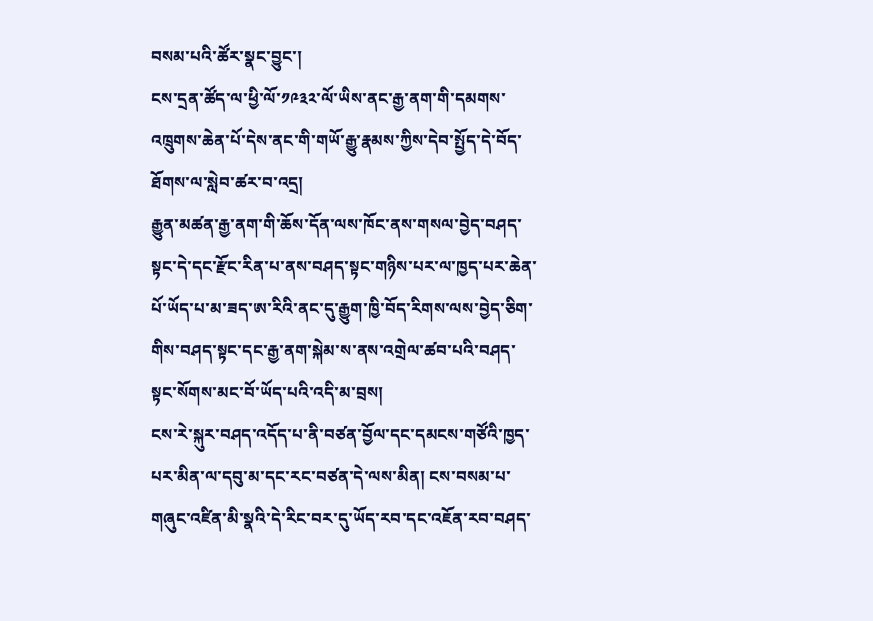བསམ་པའི་ཚོར་སྣང་བྱུང་།
ངས་དྲན་ཚོད་ལ་ཕྱི་ལོ་༡༩༣༢་ལོ་ཡིས་ནང་རྒྱ་ནག་གི་དམགས་འཁྲུགས་ཆེན་པོ་དེས་ནང་གི་གཡོ་རྒྱུ་རྣམས་ཀྱིས་དེབ་སྤྱོད་དེ་བོད་ཐོགས་ལ་སླེབ་ཚར་བ་འདྲ།
རྒྱུན་མཚན་རྒྱ་ནག་གི་ཆོས་དོན་ལས་ཁོང་ནས་གསལ་བྱེད་བཤད་སྟང་དེ་དང་རྫོང་རིན་པ་ནས་བཤད་སྟང་གཉིས་པར་ལ་ཁྱད་པར་ཆེན་པོ་ཡོད་པ་མ་ཟད་ཨ་རིའི་ནང་དུ་རྒྱུག་ཁྱི་བོད་རིགས་ལས་བྱེད་ཅིག་གིས་བཤད་སྟང་དང་རྒྱ་ནག་སྐེམ་ས་ནས་འགྲེལ་ཚབ་པའི་བཤད་སྟང་སོགས་མང་བོ་ཡོད་པའི་འདི་མ་བྲས།
ངས་རེ་སྐུར་བཤད་འདོད་པ་ནི་བཙན་བྱོལ་དང་དམངས་གཙོའི་ཁྱད་པར་མིན་ལ་དབུ་མ་དང་རང་བཙན་དེ་ལས་མིན། ངས་བསམ་པ་གཞུང་འཛིན་མི་སྣའི་དེ་རིང་བར་དུ་ཡོད་རབ་དང་འཇོན་རབ་བཤད་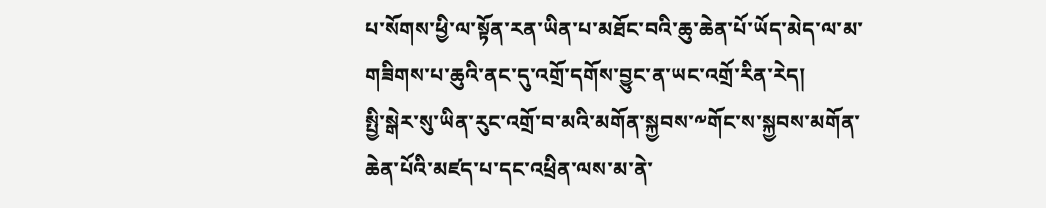པ་སོགས་ཕྱི་ལ་སྟོན་རན་ཡིན་པ་མཐོང་བའི་ཆུ་ཆེན་པོ་ཡོད་མེད་ལ་མ་གཟིགས་པ་ཆུའི་ནང་དུ་འགྲོ་དགོས་བྱུང་ན་ཡང་འགྲོ་རིན་རེད།
སྤྱི་སྒེར་སུ་ཡིན་རུང་འགྲོ་བ་མའི་མགོན་སྐྱབས་༸གོང་ས་སྐྱབས་མགོན་ཆེན་པོའི་མཛད་པ་དང་འཕྲིན་ལས་མ་ནེ་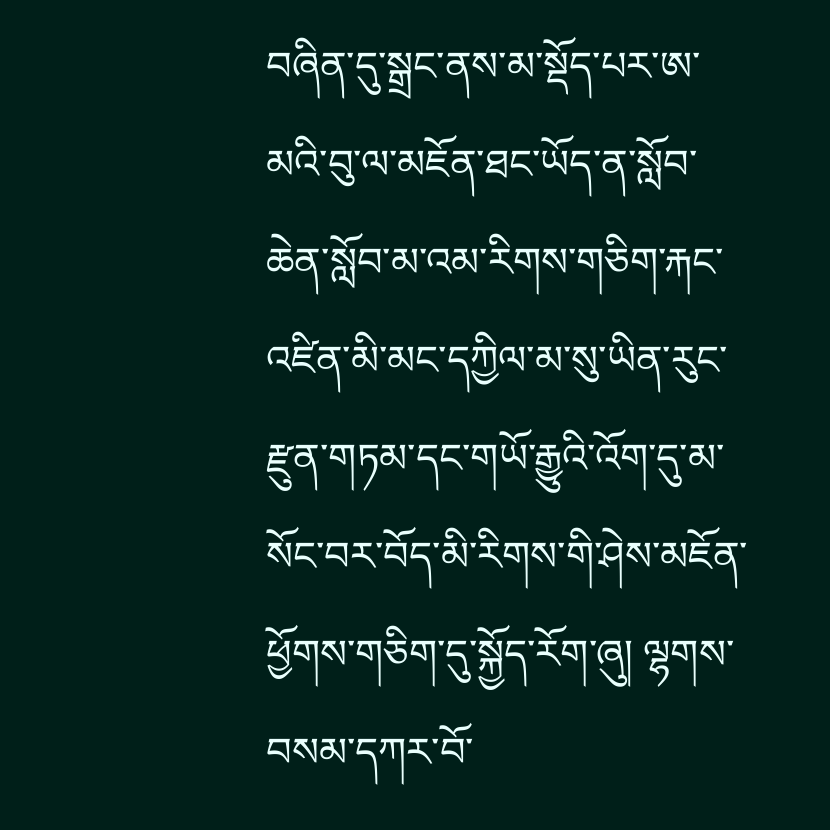བཞིན་དུ་སྒྲང་ནས་མ་སྡོད་པར་ཨ་མའི་བུ་ལ་མཇོན་ཐང་ཡོད་ན་སློབ་ཆེན་སློབ་མ་འམ་རིགས་གཅིག་རྐང་འཛིན་མི་མང་དཀྱིལ་མ་སུ་ཡིན་རུང་རྫུན་གཏམ་དང་གཡོ་རྒྱུའི་འོག་དུ་མ་སོང་བར་བོད་མི་རིགས་གི་ཤེས་མཇོན་ཕྱོགས་གཅིག་དུ་སྐྱོད་རོག་ཞུ། ལྷགས་བསམ་དཀར་བོ་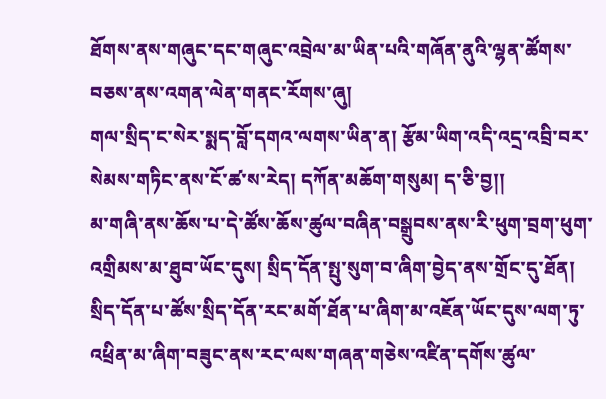ཐོགས་ནས་གཞུང་དང་གཞུང་འབྲེལ་མ་ཡིན་པའི་གཞོན་ནུའི་ལྷན་ཚོགས་བཅས་ནས་འགན་ལེན་གནང་རོགས་ཞུ།
གལ་སྲིད་ང་སེར་སྨད་བློ་དགའ་ལགས་ཡིན་ན། རྩོམ་ཡིག་འདི་འདྲ་འབྲི་བར་སེམས་གཏིང་ནས་ངོ་ཚ་ས་རེད། དཀོན་མཆོག་གསུམ། ད་ཅི་བྱ།།
མ་གཞི་ནས་ཆོས་པ་དེ་ཚོས་ཆོས་ཚུལ་བཞིན་བསྒྲུབས་ནས་རི་ཕུག་བྲག་ཕུག་འགྲིམས་མ་ཐུབ་ཡོང་དུས། སྲིད་དོན་སྤུ་སུག་བ་ཞིག་བྱེད་ནས་གྲོང་དུ་ཐོན། སྲིད་དོན་པ་ཚོས་སྲིད་དོན་རང་མགོ་ཐོན་པ་ཞིག་མ་འཇོན་ཡོང་དུས་ལག་ཏུ་འཕྲིན་མ་ཞིག་བཟུང་ནས་རང་ལས་གཞན་གཅེས་འཛིན་དགོས་ཚུལ་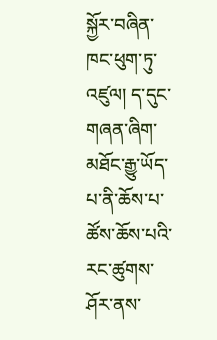སྐྱོར་བཞིན་ཁང་ཕུག་ཏུ་འཛུལ། ད་དུང་གཞན་ཞིག་མཐོང་རྒྱུ་ཡོད་པ་ནི་ཆོས་པ་ཚོས་ཆོས་པའི་རང་ཚུགས་ཤོར་ནས་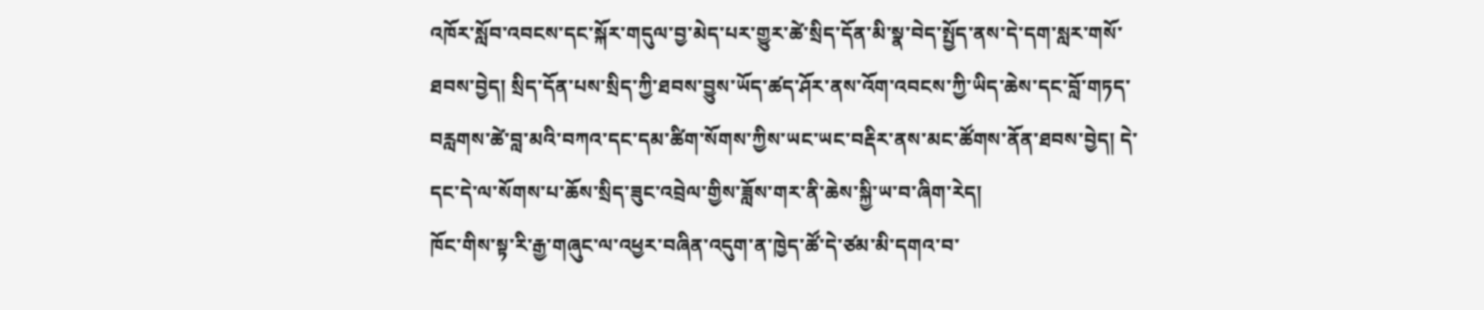འཁོར་སློབ་འབངས་དང་སྐོར་གདུལ་བྱ་མེད་པར་གྱུར་ཚེ་སྲིད་དོན་མི་སྣ་བེད་སྤྱོད་ནས་དེ་དག་སླར་གསོ་ཐབས་བྱེད། སྲིད་དོན་པས་སྲིད་ཀྱི་ཐབས་བྱུས་ཡོད་ཚད་ཤོར་ནས་འོག་འབངས་ཀྱི་ཡིད་ཆེས་དང་བློ་གཏད་བརླགས་ཚེ་བླ་མའི་བཀའ་དང་དམ་ཚིག་སོགས་ཀྱིས་ཡང་ཡང་བརྡིར་ནས་མང་ཚོགས་ནོན་ཐབས་བྱེད། དེ་དང་དེ་ལ་སོགས་པ་ཆོས་སྲིད་ཟུང་འབྲེལ་གྱིས་ཟློས་གར་ནི་ཆེས་སྐྱི་ཡ་བ་ཞིག་རེད།
ཁོང་གིས་སྟ་རི་རྒྱ་གཞུང་ལ་འཕྱར་བཞིན་འདུག་ན་ཁྱེད་ཚོ་དེ་ཙམ་མི་དགའ་བ་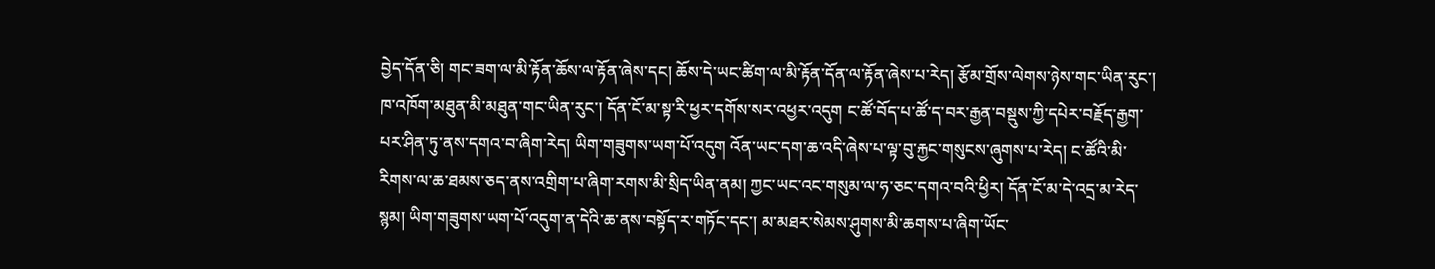བྱེད་དོན་ཅི། གང་ཟག་ལ་མི་རྟོན་ཆོས་ལ་རྟོན་ཞེས་དང། ཆོས་དེ་ཡང་ཚིག་ལ་མི་རྟོན་དོན་ལ་རྟོན་ཞེས་པ་རེད། རྩོམ་གྲོས་ལེགས་ཉེས་གང་ཡིན་རུང་།
ཁ་འཁོག་མཐུན་མི་མཐུན་གང་ཡིན་རུང་། དོན་ངོ་མ་སྟ་རི་ཕྱར་དགོས་སར་འཕྱར་འདུག ང་ཚོ་བོད་པ་ཚོ་ད་བར་རྒྱན་བསྡུས་ཀྱི་དཔེར་བརྗོད་རྒྱག་པར་ཤིན་ཏུ་ནས་དགའ་བ་ཞིག་རེད། ཡིག་གཟུགས་ཡག་པོ་འདུག འོན་ཡང་དག་ཆ་འདི་ཞེས་པ་ལྟ་བུ་རྐྱང་གསུངས་ཞུགས་པ་རེད། ང་ཚོའི་མི་རིགས་ལ་ཆ་ཐམས་ཅད་ནས་འགྲིག་པ་ཞིག་རགས་མི་སྲིད་ཡིན་ནམ། ཀྱང་ཡང་འང་གསུམ་ལ་ཧ་ཅང་དགའ་བའི་ཕྱིར། དོན་ངོ་མ་དེ་འདྲ་མ་རེད་སྙམ། ཡིག་གཟུགས་ཡག་པོ་འདུག་ན་དེའི་ཆ་ནས་བསྟོད་ར་གཏོང་དང་། མ་མཐར་སེམས་ཤུགས་མི་ཆགས་པ་ཞིག་ཡོང་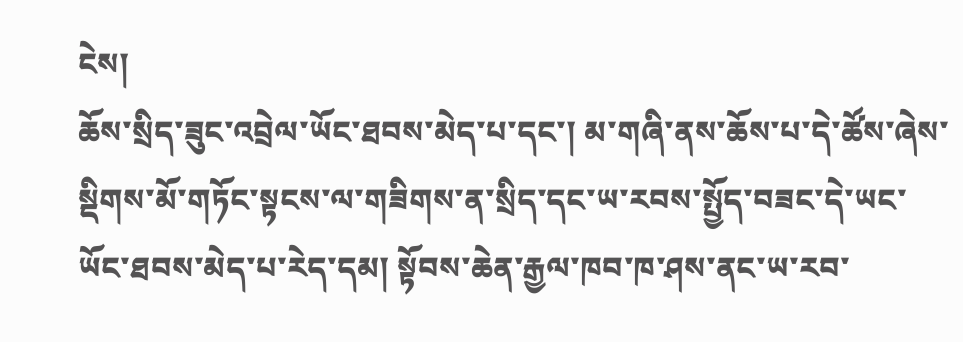ངེས།
ཆོས་སྲིད་ཟུང་འབྲེལ་ཡོང་ཐབས་མེད་པ་དང་། མ་གཞི་ནས་ཆོས་པ་དེ་ཚོས་ཞེས་སྡིགས་མོ་གཏོང་སྟངས་ལ་གཟིགས་ན་སྲིད་དང་ཡ་རབས་སྤྱོད་བཟང་དེ་ཡང་ཡོང་ཐབས་མེད་པ་རེད་དམ། སྟོབས་ཆེན་རྒྱལ་ཁབ་ཁ་ཤས་ནང་ཡ་རབ་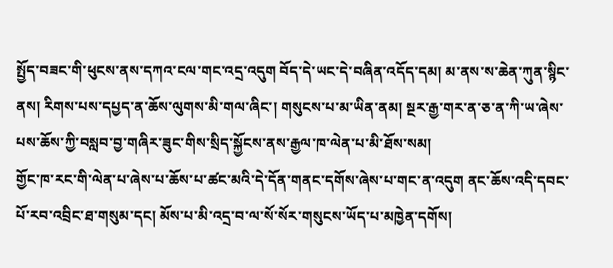སྤྱོད་བཟང་གི་ཕུངས་ནས་དཀའ་ངལ་གང་འདྲ་འདུག བོད་དེ་ཡང་དེ་བཞིན་འདོད་དམ། མ་ནས་ས་ཆེན་ཀུན་སྙིང་ནས། རིགས་པས་དཔྱད་ན་ཆོས་ལུགས་མི་གལ་ཞིང་། གསུངས་པ་མ་ཡིན་ནམ། སྔར་རྒྱ་གར་ན་ཅ་ན་ཀི་ཡ་ཞེས་པས་ཆོས་ཀྱི་བསླབ་བྱ་གཞིར་ཟུང་གིས་སྲིད་སྐྱོངས་ནས་རྒྱལ་ཁ་ལེན་པ་མི་ཐོས་སམ།
གྱོང་ཁ་རང་གི་ལེན་པ་ཞེས་པ་ཆོས་པ་ཚང་མའི་དེ་དོན་གནང་དགོས་ཞེས་པ་གང་ན་འདུག ནང་ཆོས་འདི་དབང་པོ་རབ་འབྲིང་ཐ་གསུམ་དང། མོས་པ་མི་འདྲ་བ་ལ་སོ་སོར་གསུངས་ཡོད་པ་མཁྱེན་དགོས།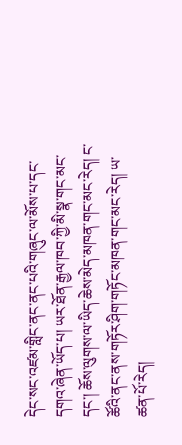དེང་སང་འཛམ་གླིང་ནང་ནང་པའི་གཞུང་ལ་མོས་པ་དང་དགའ་ཞེན་ཡོད་པ། ཡར་ཐོན་རྒྱལ་ཁབ་ཀྱི་མི་སྣ་གང་མང་དང་། ཆོས་ལུགས་ལ་ཡིད་ཆེས་མེད་མཁན་གང་མང་རེད། ང་ཚོའི་ནང་ནས་གཏོར་ཤིག་གཏོང་མཁན་གང་མང་རེད། ཡ་ཚན་པོ་རེད།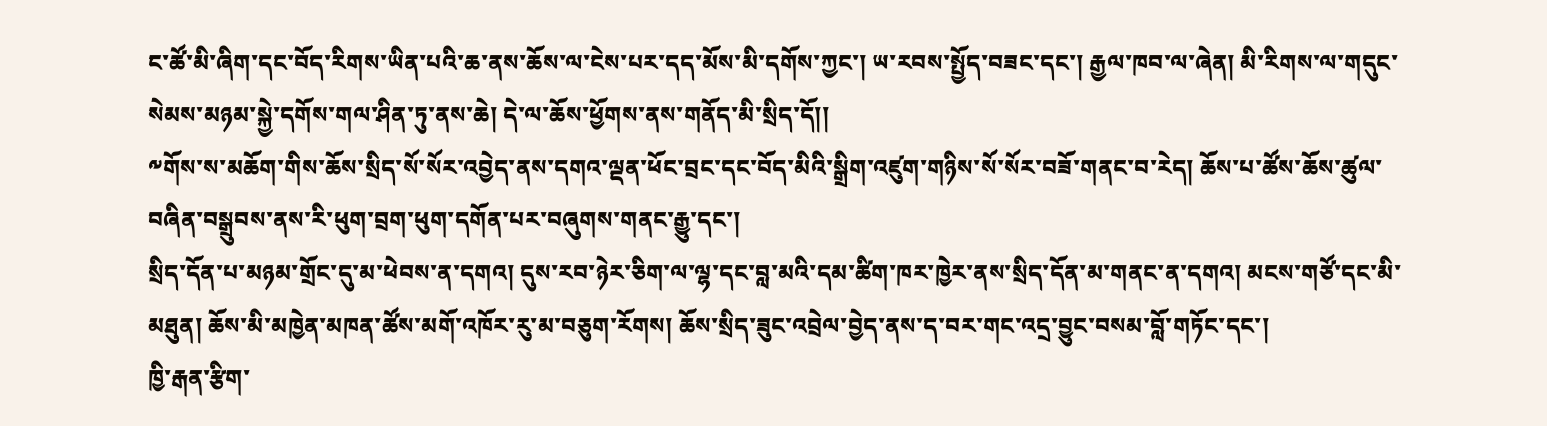ང་ཚོ་མི་ཞིག་དང་བོད་རིགས་ཡིན་པའི་ཆ་ནས་ཆོས་ལ་ངེས་པར་དད་མོས་མི་དགོས་ཀྱང་། ཡ་རབས་སྤྱོད་བཟང་དང་། རྒྱལ་ཁབ་ལ་ཞེན། མི་རིགས་ལ་གདུང་སེམས་མཉམ་སྐྱེ་དགོས་གལ་ཤིན་ཏུ་ནས་ཆེ། དེ་ལ་ཆོས་ཕྱོགས་ནས་གནོད་མི་སྲིད་དོ།།
༸གོས་ས་མཆོག་གིས་ཆོས་སྲིད་སོ་སོར་འབྱེད་ནས་དགའ་ལྡན་ཕོང་བྲང་དང་བོད་མིའི་སྒྲིག་འཛུག་གཉིས་སོ་སོར་བཟོ་གནང་བ་རེད། ཆོས་པ་ཚོས་ཆོས་ཚུལ་བཞིན་བསྒྲུབས་ནས་རི་ཕུག་བྲག་ཕུག་དགོན་པར་བཞུགས་གནང་རྒྱུ་དང་།
སྲིད་དོན་པ་མཉམ་གྲོང་དུ་མ་ཕེབས་ན་དགའ། དུས་རབ་ཉེར་ཅིག་ལ་ལྷ་དང་བླ་མའི་དམ་ཚིག་ཁར་ཁྱེར་ནས་སྲིད་དོན་མ་གནང་ན་དགའ། མངས་གཙོ་དང་མི་མཐུན། ཆོས་མི་མཁྱེན་མཁན་ཚོས་མགོ་འཁོར་རུ་མ་བཅུག་རོགས། ཆོས་སྲིད་ཟུང་འབྲེལ་བྱེད་ནས་ད་བར་གང་འདྲ་བྱུང་བསམ་བློ་གཏོང་དང་།
ཁྱི་རྒན་རྩིག་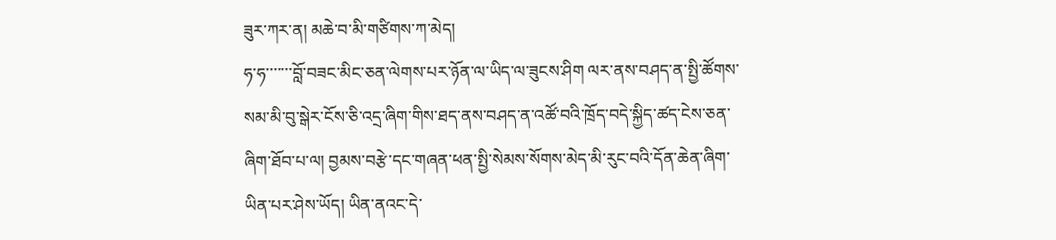ཟུར་ཀར་ན། མཆེ་བ་མི་གཙིགས་ཀ་མེད།
ཧ་ཧ་་་་་་་བློ་བཟང་མིང་ཅན་ལེགས་པར་ཉོན་ལ་ཡིད་ལ་ཟུངས་ཤིག ལར་ནས་བཤད་ན་སྤྱི་ཚོགས་སམ་མི་བུ་སྒེར་ངོས་ཅི་འདྲ་ཞིག་གིས་ཐད་ནས་བཤད་ན་འཚོ་བའི་ཁྲོད་བདེ་སྐྱིད་ཚད་ངེས་ཅན་ཞིག་ཐོབ་པ་ལ། བྱམས་བརྩེ་དང་གཞན་ཕན་སྤྱི་སེམས་སོགས་མེད་མི་རུང་བའི་དོན་ཆེན་ཞིག་ཡིན་པར་ཤེས་ཡོད། ཡིན་ནའང་དེ་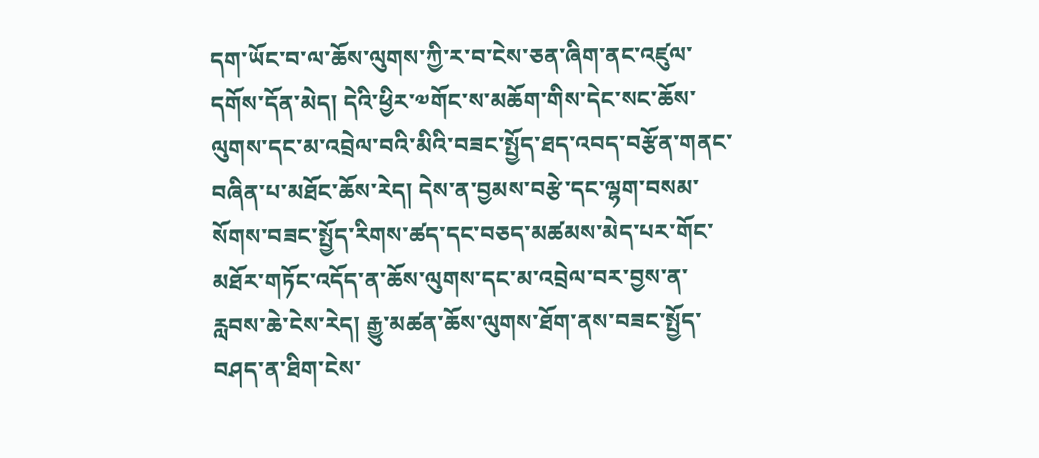དག་ཡོང་བ་ལ་ཆོས་ལུགས་ཀྱི་ར་བ་ངེས་ཅན་ཞིག་ནང་འཛུལ་དགོས་དོན་མེད། དེའི་ཕྱིར་༧གོང་ས་མཆོག་གིས་དེང་སང་ཆོས་ལུགས་དང་མ་འབྲེལ་བའི་མིའི་བཟང་སྤྱོད་ཐད་འབད་བརྩོན་གནང་བཞིན་པ་མཐོང་ཆོས་རེད། དེས་ན་བྱམས་བརྩེ་དང་ལྷག་བསམ་སོགས་བཟང་སྤྱོད་རིགས་ཚད་དང་བཅད་མཚམས་མེད་པར་གོང་མཐོར་གཏོང་འདོད་ན་ཆོས་ལུགས་དང་མ་འབྲེལ་བར་བྱས་ན་རླབས་ཆེ་ངེས་རེད། རྒྱུ་མཚན་ཆོས་ལུགས་ཐོག་ནས་བཟང་སྤྱོད་བཤད་ན་ཐིག་ངེས་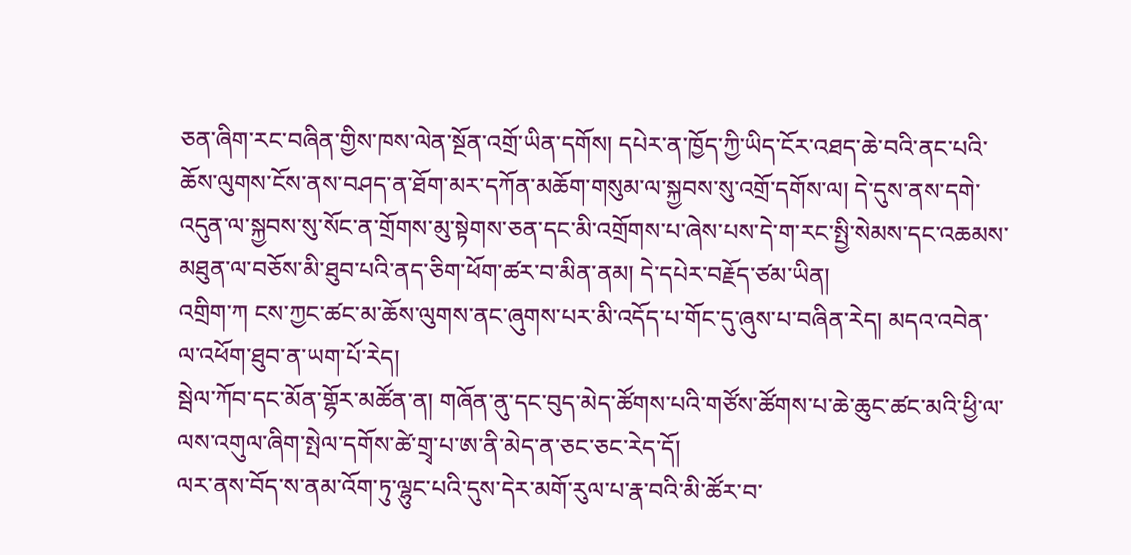ཅན་ཞིག་རང་བཞིན་གྱིས་ཁས་ལེན་སྔོན་འགྲོ་ཡིན་དགོས། དཔེར་ན་ཁྱོད་ཀྱི་ཡིད་ངོར་འཐད་ཆེ་བའི་ནང་པའི་ཆོས་ལུགས་ངོས་ནས་བཤད་ན་ཐོག་མར་དཀོན་མཆོག་གསུམ་ལ་སྐྱབས་སུ་འགྲོ་དགོས་ལ། དེ་དུས་ནས་དགེ་འདུན་ལ་སྐྱབས་སུ་སོང་ན་གྲོགས་མུ་སྟེགས་ཅན་དང་མི་འགྲོགས་པ་ཞེས་པས་དེ་ག་རང་སྤྱི་སེམས་དང་འཆམས་མཐུན་ལ་བཅོས་མི་ཐུབ་པའི་ནད་ཅིག་ཕོག་ཚར་བ་མིན་ནམ། དེ་དཔེར་བརྗོད་ཙམ་ཡིན།
འགྲིག་ཀ ངས་ཀྱང་ཚང་མ་ཆོས་ལུགས་ནང་ཞུགས་པར་མི་འདོད་པ་གོང་དུ་ཞུས་པ་བཞིན་རེད། མདའ་འབེན་ལ་འཕོག་ཐུབ་ན་ཡག་པོ་རེད།
སྦེལ་ཀོབ་དང་མོན་གྷོར་མཚོན་ན། གཞོན་ནུ་དང་བུད་མེད་ཚོགས་པའི་གཙོས་ཚོགས་པ་ཆེ་ཆུང་ཚང་མའི་ཕྱི་ལ་ལས་འགུལ་ཞིག་སྤེལ་དགོས་ཚེ་གྲྭ་པ་ཨ་ནི་མེད་ན་ཅང་ཅང་རེད་དོ།
ལར་ནས་བོད་ས་ནམ་འོག་ཏུ་ལྷུང་པའི་དུས་དེར་མགོ་རུལ་པ་རྣ་བའི་མི་ཚོར་བ་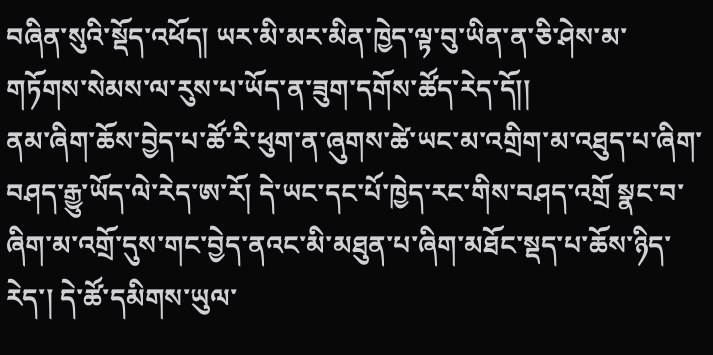བཞིན་སུའི་སྡོད་འཕོད། ཡར་མི་མར་མིན་ཁྱེད་ལྟ་བུ་ཡིན་ན་ཅི་ཤེས་མ་གཏོགས་སེམས་ལ་རུས་པ་ཡོད་ན་ཟུག་དགོས་ཚོད་རེད་དོ།།
ནམ་ཞིག་ཆོས་བྱེད་པ་ཚོ་རི་ཕུག་ན་ཞུགས་ཚེ་ཡང་མ་འགྲིག་མ་འཐུད་པ་ཞིག་བཤད་རྒྱུ་ཡོད་ལེ་རེད་ཨ་རོ། དེ་ཡང་དང་པོ་ཁྱེད་རང་གིས་བཤད་འགྲོ སྣང་བ་ཞིག་མ་འགྲོ་དུས་གང་བྱེད་ནའང་མི་མཐུན་པ་ཞིག་མཐོང་སྡད་པ་ཆོས་ཉིད་རེད་། དེ་ཚོ་དམིགས་ཡུལ་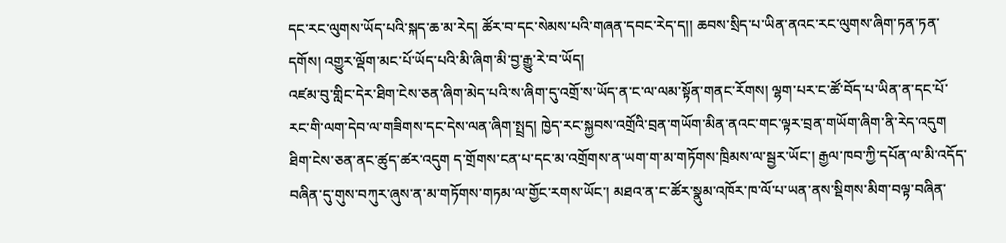དང་རང་ལུགས་ཡོད་པའི་སྐད་ཆ་མ་རེད། ཚོར་བ་དང་སེམས་པའི་གཞན་དབང་རེད་ད།། ཆབས་སྲིད་པ་ཡིན་ནའང་རང་ལུགས་ཞིག་ཏན་ཏན་དགོས། འགྱུར་ལྡོག་མང་པོ་ཡོད་པའི་མི་ཞིག་མི་བྱ་རྒྱུ་རེ་བ་ཡོད།
འཛམ་བུ་གླིང་དེར་ཐིག་ངེས་ཅན་ཞིག་མེད་པའི་ས་ཞིག་དུ་འགྲོ་ས་ཡོད་ན་ང་ལ་ལམ་སྟོན་གནང་རོགས། ལྷག་པར་ང་ཚོ་བོད་པ་ཡིན་ན་དང་པོ་རང་གི་ལག་དེབ་ལ་གཟིགས་དང་དེས་ལན་ཞིག་སྤྲད། ཁྱེད་རང་སྐྱབས་འགྲོའི་བྲན་གཡོག་མིན་ནའང་གང་ལྟར་བྲན་གཡོག་ཞིག་ནི་རེད་འདུག ཐིག་ངེས་ཅན་ནང་ཚུད་ཚར་འདུག ད་གྲོགས་ངན་པ་དང་མ་འགྲོགས་ན་ཡག་ག་མ་གཏོགས་ཁྲིམས་ལ་སྦྱར་ཡོང་། རྒྱལ་ཁབ་ཀྱི་དཔོན་ལ་མི་འདོད་བཞིན་དུ་གུས་བཀུར་ཞུས་ན་མ་གཏོགས་གཏམ་ལ་གྱོང་རགས་ཡོང་། མཐའ་ན་ང་ཚོར་སྣུམ་འཁོར་ཁ་ལོ་པ་ཡན་ནས་སྡིགས་མིག་བལྟ་བཞིན་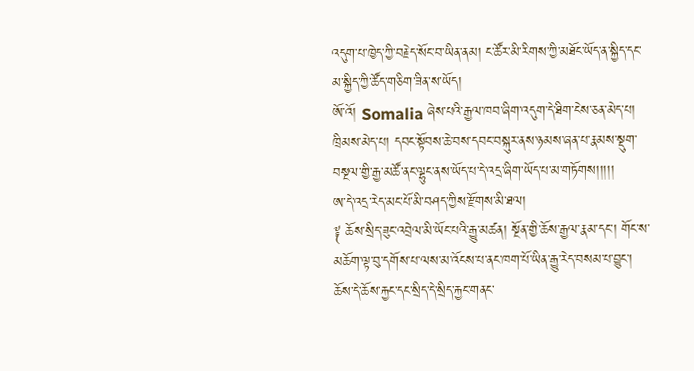འདུག་པ་ཁྱེད་ཀྱི་བརྗེད་སོང་བ་ཡིན་ནམ། ང་ཚོར་མི་རིགས་ཀྱི་མཐོང་ཡོད་ན་སྐྱིད་དང་མ་སྐྱིད་ཀྱི་ཚོད་གཅིག་ཟིན་ས་ཡོད།
ཨོ་འོ། Somalia ཞེས་པའི་རྒྱལ་ཁབ་ཞིག་འདུག་དེ་ཐིག་ངེས་ཅན་མེད་པ། ཁྲིམས་མེད་པ། དབང་སྟོབས་ཆེ་བས་དབང་བསྐུར་ནས་ཉམས་ཞན་པ་རྣམས་སྡུག་བསྔལ་གྱི་རྒྱ་མཚོ་ནང་ལྷུང་ནས་ཡོད་པ་དེ་འདྲ་ཞིག་ཡོད་པ་མ་གཏོགས།།།།།
ཨ་དེ་འདྲ་རེད་མང་པོ་མི་བཤད་ཀྱིས་རྫོགས་མི་ཐལ།
༈ ཆོས་སྲིད་ཟུང་འབྲེལ་མི་ཡོང་པའི་རྒྱུ་མཚན། སྔོན་གྱི་ཆོས་རྒྱལ་རྣམ་དང་། གོང་ས་མཆོག་ལྟ་བུ་དགོས་པ་ལས་མ་འོངས་པ་ནང་ཁག་པོ་ཡིན་རྒྱུ་རེད་བསམ་པ་བྱུང་། ཆོས་དེ་ཆོས་རྐྱང་དང་སྲིད་དེ་སྲིད་རྐྱང་གནང་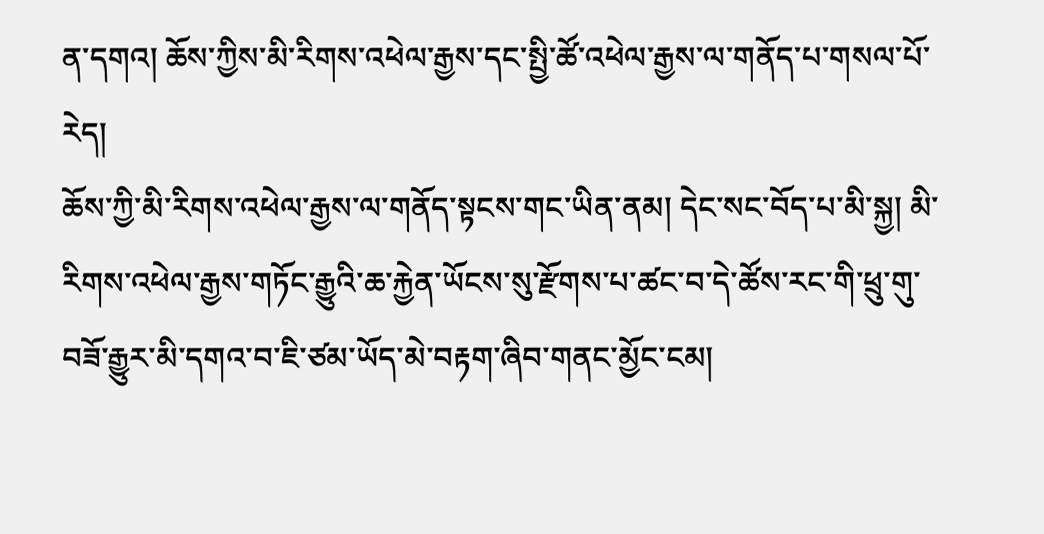ན་དགའ། ཆོས་ཀྱིས་མི་རིགས་འཕེལ་རྒྱས་དང་སྤྱི་ཚོ་འཕེལ་རྒྱས་ལ་གནོད་པ་གསལ་པོ་རེད།
ཆོས་ཀྱི་མི་རིགས་འཕེལ་རྒྱས་ལ་གནོད་སྟངས་གང་ཡིན་ནམ། དེང་སང་བོད་པ་མི་སྐྱ། མི་རིགས་འཕེལ་རྒྱས་གཏོང་རྒྱུའི་ཆ་རྐྱེན་ཡོངས་སུ་རྫོགས་པ་ཚང་བ་དེ་ཚོས་རང་གི་ཕྲུ་གུ་བཟོ་རྒྱུར་མི་དགའ་བ་ཇི་ཙམ་ཡོད་མེ་བརྟག་ཞིབ་གནང་མྱོང་ངམ།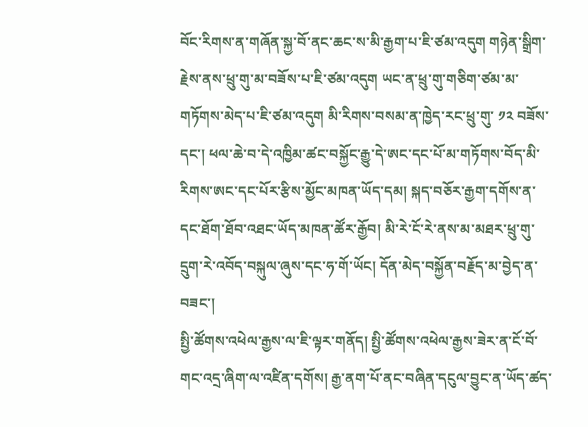བོང་རིགས་ན་གཞོན་སྐྱ་བོ་ནང་ཆང་ས་མི་རྒྱག་པ་ཇི་ཙམ་འདུག གཉེན་སྒྲིག་རྗེས་ནས་ཕྲུ་གུ་མ་བཟོས་པ་ཇི་ཙམ་འདུག ཡང་ན་ཕྲུ་གུ་གཅིག་ཙམ་མ་གཏོགས་མེད་པ་ཇི་ཙམ་འདུག མི་རིགས་བསམ་ན་ཁྱེད་རང་ཕྲུ་གུ་ ༡༢ བཟོས་དང་། ཕལ་ཆེ་བ་དེ་འཁྱིམ་ཚང་བསྐྱོང་རྒྱུ་དེ་ཨང་དང་པོ་མ་གཏོགས་བོད་མི་རིགས་ཨང་དང་པོར་རྩིས་མྱོང་མཁན་ཡོད་དམ། སྐད་བཅོར་རྒྱག་དགོས་ན་དང་ཐོག་ཐོབ་འཐང་ཡོད་མཁན་ཚོར་རྒྱོབ། མི་རེ་ངོ་རེ་ནས་མ་མཐར་ཕྲུ་གུ་དྲུག་རེ་འབོད་བསྐུལ་ཞུས་དང་ཧ་གོ་ཡོང། དོན་མེད་བསྐྱོན་བརྗོད་མ་བྱེད་ན་བཟང་།
སྤྱི་ཚོགས་འཕེལ་རྒྱས་ལ་ཇི་ལྟར་གནོད། སྤྱི་ཚོགས་འཕེལ་རྒྱས་ཟེར་ན་ངོ་བོ་གང་འདྲ་ཞིག་ལ་འཛིན་དགོས། རྒྱ་ནག་པོ་ནང་བཞིན་དངུལ་བྱུང་ན་ཡོད་ཚད་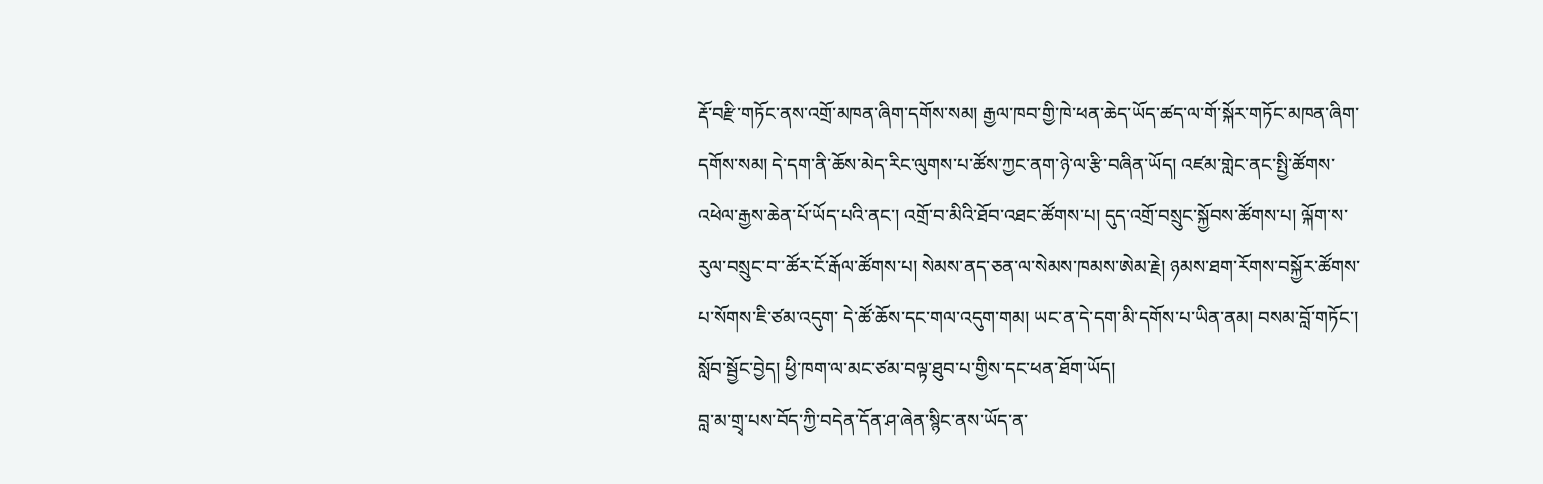རྡོ་བརྫི་གཏོང་ནས་འགྲོ་མཁན་ཞིག་དགོས་སམ། རྒྱལ་ཁབ་གྱི་ཁེ་ཕན་ཆེད་ཡོད་ཚད་ལ་གོ་སྐོར་གཏོང་མཁན་ཞིག་དགོས་སམ། དེ་དག་ནི་ཆོས་མེད་རིང་ལུགས་པ་ཚོས་ཀྱང་ནག་ཉེ་ལ་རྩི་བཞིན་ཡོད། འཛམ་གླེང་ནང་སྤྱི་ཚོགས་འཕེལ་རྒྱས་ཆེན་པོ་ཡོད་པའི་ནང་། འགྲོ་བ་མིའི་ཐོབ་འཐང་ཚོགས་པ། དུད་འགྲོ་བསྲུང་སྐྱོབས་ཚོགས་པ། ལྐོག་ས་རུལ་བསྲུང་བ་་ཚོར་ངོ་རྒོལ་ཚོགས་པ། སེམས་ནད་ཅན་ལ་སེམས་ཁམས་ཨེམ་རྗེ། ཉམས་ཐག་རོགས་བསྐྱོར་ཚོགས་པ་སོགས་ཇི་ཙམ་འདུག་ དེ་ཚོ་ཆོས་དང་གལ་འདུག་གམ། ཡང་ན་དེ་དག་མི་དགོས་པ་ཡིན་ནམ། བསམ་བློ་གཏོང་། སློབ་སྦྱོང་བྱེད། ཕྱི་ཁག་ལ་མང་ཙམ་བལྟ་ཐུབ་པ་གྱིས་དང་ཕན་ཐོག་ཡོད།
བླ་མ་གྲྭ་པས་བོད་ཀྱི་བདེན་དོན་ཤ་ཞེན་སྙིང་ནས་ཡོད་ན་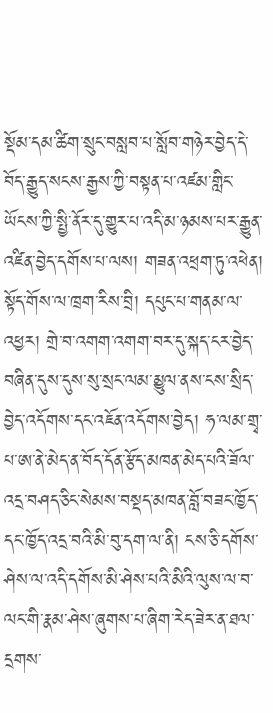སྡོམ་དམ་ཚིག་སྲུང་བསླབ་པ་སློབ་གཉེར་བྱེད་དེ་བོད་རྒྱུད་སངས་རྒྱས་ཀྱི་བསྟན་པ་འཛམ་གླིང་ཡོངས་ཀྱི་སྤྱི་ནོར་དུ་གྱུར་པ་འདི་མ་ཉམས་པར་རྒྱུན་འཛིན་བྱེད་དགོས་པ་ལས། གཟན་འཕྲག་ཏུ་འཕེན། སྟོད་གོས་ལ་ཁྲག་རིས་བྲི། དཔུང་པ་གནམ་ལ་འཕྱར། གྲེ་བ་འགག་འགག་བར་དུ་སྐད་ངར་བྱེད་བཞིན་དུས་དུས་སུ་སྲང་ལམ་མྱུལ་ནས་ངས་སྲིད་བྱེད་འདོགས་དང་འཇོན་འདོགས་བྱེད། ཧ་ལམ་གྲྭ་པ་ཨ་ནེ་མེད་ན་བོད་དོན་རྩོད་མཁན་མེད་པའི་ཟོལ་འདྲ་བཤད་ཅིང་སེམས་བསྡད་མཁན་བློ་བཟང་ཁྱོད་དང་ཁྱོད་འདྲ་བའི་མི་བུ་དག་ལ་ནི། ངས་ཅི་དགོས་ཤེས་ལ་འདི་དགོས་མི་ཤེས་པའི་མིའི་ལུས་ལ་བ་ལང་གི་རྣམ་ཤེས་ཞུགས་པ་ཞིག་རེད་ཟེར་ན་ཐལ་དྲགས་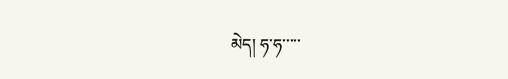མེད། ཧ་ཧ་་་་་